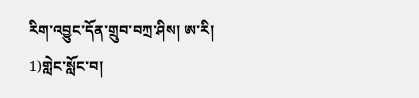རིག་འབྱུང་དོན་གྲུབ་བཀྲ་ཤིས། ཨ་རི།
1)གླེང་སློང་བ།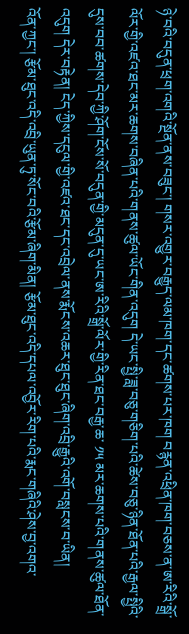ཉེ་བའི་བདུན་ཕྲག་འགའི་སྔོན་ནས་བཟུང་། གསར་འགྱུར་བརྒྱུད་ལམ་ཁག་དང་ཚགས་པར་ཁག བརྙན་འཕྲིན་ཁག་བཅས་ན་ཨ་རིའི་སྒྲོ་ལོར་གྱི་འཛའ་ཐང་མར་ཆགས་བཞིན་པའི་གནས་ཚུལ་ཡོང་གིན་འདུག དེ་ཡང་སྤྱི་ཟླ་བཅུ་གཅིག་པའི་ཚེས་བཅུ་ཉིན་ཐོན་པའི་རྒྱལ་སྤྱིའི་དུས་བབ་ཚགས་དེབ་ཀྱི་ཤོག་ངོས་སོ་བདུན་གྱི་མདུན་དུ་ཡང་ཨ་རིའི་སྒྲོ་ལོར་གྱི་རིན་ཐང་བརྒྱ་ཆ་ ༡༥ མར་ཆགས་པའི་གནས་ཚུལ་ཐོན་འདུག དེར་བརྟེན། ངེད་ཀྱིས་དངུལ་གྱི་འཛའ་ཐང་དང་འབྲེལ་ནས་རྨོངས་འཆར་ཐུང་ཐུང་ཞིག་འབྲི་རྒྱུའི་འགོ་བསླངས་བ་ཡིན།
འོན་ཀྱང་། རྩོམ་ཐུང་འདི་འབྲི་ཡུན་ཏུ་སོང་བའི་རྩོམ་ཞིག་མིན། རྩོམ་ཐུང་འདི་དཔལ་འབྱོར་རིག་པའི་རྨང་གཞིའི་ཤེས་བྱ་འགའ་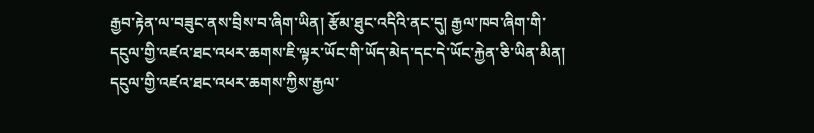རྒྱབ་རྟེན་ལ་བཟུང་ནས་བྲིས་བ་ཞིག་ཡིན། རྩོམ་ཐུང་འདིའི་ནང་དུ། རྒྱལ་ཁབ་ཞིག་གི་དངུལ་གྱི་འཛའ་ཐང་འཕར་ཆགས་ཇི་ལྟར་ཡོང་གི་ཡོད་མེད་དང་དེ་ཡོང་རྐྱེན་ཅི་ཡིན་མིན། དངུལ་གྱི་འཛའ་ཐང་འཕར་ཆགས་ཀྱིས་རྒྱལ་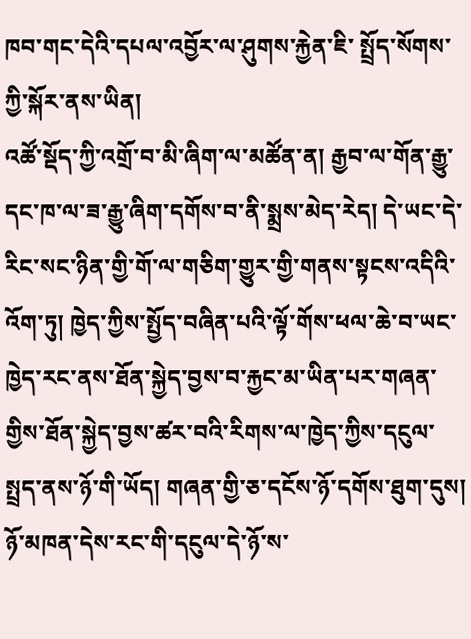ཁབ་གང་དེའི་དཔལ་འབྱོར་ལ་ཤུགས་རྐྱེན་ཇི་ སྤྲོད་སོགས་ཀྱི་སྐོར་ནས་ཡིན།
འཚོ་སྡོད་ཀྱི་འགྲོ་བ་མི་ཞིག་ལ་མཚོན་ན། རྒྱབ་ལ་གོན་རྒྱུ་དང་ཁ་ལ་ཟ་རྒྱུ་ཞིག་དགོས་བ་ནི་སྨྲས་མེད་རེད། དེ་ཡང་དེ་རིང་སང་ཉིན་གྱི་གོ་ལ་གཅིག་གྱུར་གྱི་གནས་སྟངས་འདིའི་འོག་ཏུ། ཁྱེད་ཀྱིས་སྤྱོད་བཞིན་པའི་ལྟོ་གོས་ཕལ་ཆེ་བ་ཡང་ཁྱེད་རང་ནས་ཐོན་སྐྱེད་བྱས་བ་རྐྱང་མ་ཡིན་པར་གཞན་གྱིས་ཐོན་སྐྱེད་བྱས་ཚར་བའི་རིགས་ལ་ཁྱེད་ཀྱིས་དངུལ་སྤྲད་ནས་ཉོ་གི་ཡོད། གཞན་གྱི་ཅ་དངོས་ཉོ་དགོས་ཐུག་དུས། ཉོ་མཁན་དེས་རང་གི་དངུལ་དེ་ཉོ་ས་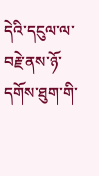དེའི་དངུལ་ལ་བརྗེ་ནས་ཉོ་དགོས་ཐུག་གི་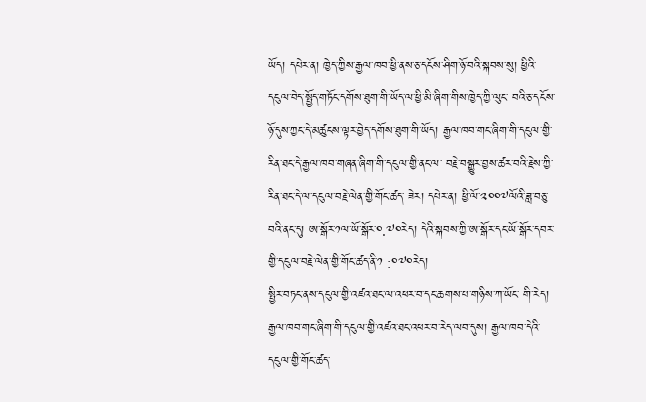ཡོད། དཔེར་ན། ཁྱེད་ཀྱིས་རྒྱལ་ཁབ་ཕྱི་ནས་ཅ་དངོས་ཤིག་ཉོ་བའི་སྐབས་སུ། ཕྱིའི་དངུལ་བེད་སྤྱོད་གཏོང་དགོས་ཐུག་གི་ཡོད་ལ་ཕྱི་མི་ཞིག་གིས་ཁྱེད་ཀྱི་ལུང་ བའི་ཅ་དངོས་ཉོ་དུས་ཀྱང་དེ་མཚུངས་ལྟར་བྱེད་དགོས་ཐུག་གི་ཡོད། རྒྱལ་ཁབ་གང་ཞིག་གི་དངུལ་གྱི་རིན་ཐང་དེ་རྒྱལ་ཁབ་གཞན་ཞིག་གི་དངུལ་གྱི་ནང་ལ་ བརྗེ་བསྒྱུར་བྱས་ཚར་བའི་རྗེས་ཀྱི་རིན་ཐང་དེ་ལ་དངུལ་བརྗེ་ལེན་གྱི་གོང་ཚད་ ཟེར། དཔེར་ན། ཕྱི་ལོ་༢༠༠༧ལོའི་ཟླ་བཅུ་བའི་ནང་དུ། ཨ་སྒོར་༡ལ་ཡོ་སྒོར་༠.༧༠རེད། དེའི་སྐབས་ཀྱི་ཨ་སྒོར་དང་ཡོ་སྒོར་དབར་གྱི་དངུལ་བརྗེ་ལེན་གྱི་གོང་ཚད་ནི་༡ :༠༧༠རེད།
སྤྱིར་བཏང་ནས་དངུལ་གྱི་འཛའ་ཐང་ལ་འཕར་བ་དང་ཆགས་པ་གཉིས་ཀ་ཡོང་ གི་རེད། རྒྱལ་ཁབ་གང་ཞིག་གི་དངུལ་གྱི་འཛའ་ཐང་འཕར་བ་རེད་ལབ་དུས། རྒྱལ་ཁབ་དེའི་དངུལ་གྱི་གོང་ཚད་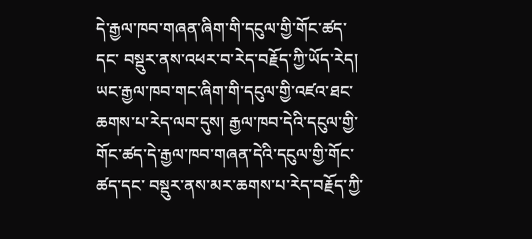དེ་རྒྱལ་ཁབ་གཞན་ཞིག་གི་དངུལ་གྱི་གོང་ཚད་དང་ བསྡུར་ནས་འཕར་བ་རེད་བརྗོད་ཀྱི་ཡོད་རེད། ཡང་རྒྱལ་ཁབ་གང་ཞིག་གི་དངུལ་གྱི་འཛའ་ཐང་ཆགས་པ་རེད་ལབ་དུས། རྒྱལ་ཁབ་དེའི་དངུལ་གྱི་གོང་ཚད་དེ་རྒྱལ་ཁབ་གཞན་དེའི་དངུལ་གྱི་གོང་ཚད་དང་ བསྡུར་ནས་མར་ཆགས་པ་རེད་བརྗོད་ཀྱི་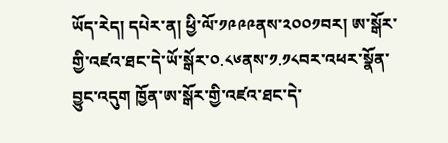ཡོད་རེད། དཔེར་ན། ཕྱི་ལོ་༡༩༩༩ནས་༢༠༠༡བར། ཨ་སྒོར་གྱི་འཛའ་ཐང་དེ་ཡོ་སྒོར་༠.༨༦ནས་༡.༡༨བར་འཕར་སྣོན་བྱུང་འདུག ཁྱོན་ཨ་སྒོར་གྱི་འཛའ་ཐང་དེ་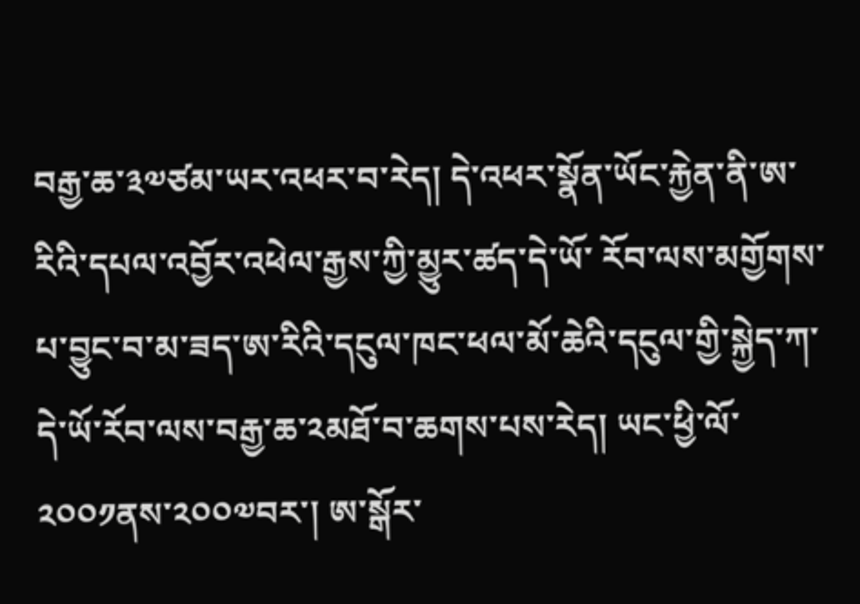བརྒྱ་ཆ་༣༧ཙམ་ཡར་འཕར་བ་རེད། དེ་འཕར་སྣོན་ཡོང་རྐྱེན་ནི་ཨ་རིའི་དཔལ་འབྱོར་འཕེལ་རྒྱས་ཀྱི་མྱུར་ཚད་དེ་ཡོ་ རོབ་ལས་མགྱོགས་པ་བྱུང་བ་མ་ཟད་ཨ་རིའི་དངུལ་ཁང་ཕལ་མོ་ཆེའི་དངུལ་གྱི་སྐྱེད་ཀ་ དེ་ཡོ་རོབ་ལས་བརྒྱ་ཆ་༢མཐོ་བ་ཆགས་པས་རེད། ཡང་ཕྱི་ལོ་༢༠༠༡ནས་༢༠༠༧བར་། ཨ་སྒོར་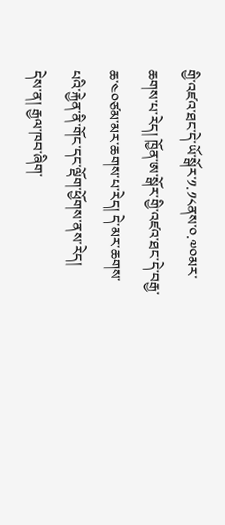གྱི་འཛའ་ཐང་དེ་ཡོ་སྒོར་༡.༡༨ནས་༠.༧༠མར་ཆགས་པ་རེད། ཁྱོན་ཨ་སྒོར་གྱི་འཛའ་ཐང་དེ་བརྒྱ་ཆ་༤༠ཙམ་མར་ཆགས་པ་རེད། དེ་མར་ཆགས་པའི་རྐྱེན་ནི་གོང་དང་ལྡོག་ཕྱོགས་ནས་རེད།
དེས་ན། རྒྱལ་ཁབ་ཞིག་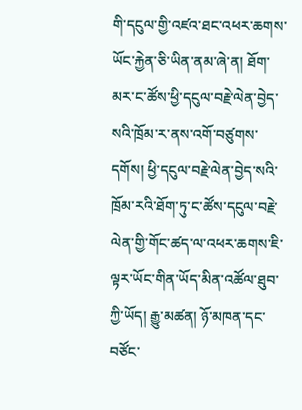གི་དངུལ་གྱི་འཛའ་ཐང་འཕར་ཆགས་ཡོང་རྐྱེན་ཅི་ཡིན་ནམ་ཞེ་ན། ཐོག་མར་ང་ཚོས་ཕྱི་དངུལ་བརྗེ་ལེན་བྱེད་སའི་ཁྲོམ་ར་ནས་འགོ་བཙུགས་དགོས། ཕྱི་དངུལ་བརྗེ་ལེན་བྱེད་སའི་ཁྲོམ་རའི་ཐོག་ཏུ་ང་ཚོས་དངུལ་བརྗེ་ལེན་གྱི་གོང་ཚད་ལ་འཕར་ཆགས་ཇི་ལྟར་ཡོང་གིན་ཡོད་མིན་འཚོལ་ཐུབ་ཀྱི་ཡོད། རྒྱུ་མཚན། ཉོ་མཁན་དང་བཙོང་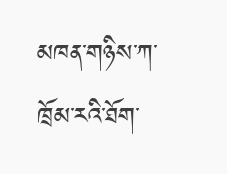མཁན་གཉིས་ཀ་ཁྲོམ་རའི་ཐོག་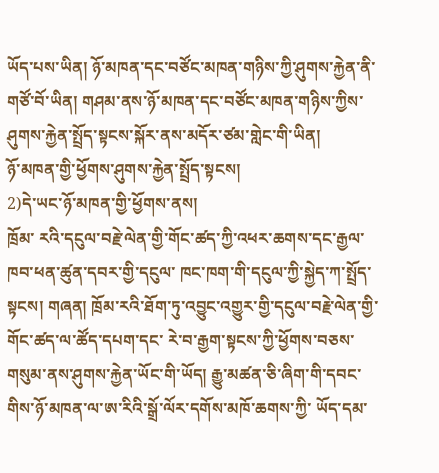ཡོད་པས་ཡིན། ཉོ་མཁན་དང་བཙོང་མཁན་གཉིས་ཀྱི་ཤུགས་རྐྱེན་ནི་གཙོ་བོ་ཡིན། གཤམ་ནས་ཉོ་མཁན་དང་བཙོང་མཁན་གཉིས་ཀྱིས་ཤུགས་རྐྱེན་སྤྲོད་སྟངས་སྐོར་ནས་མདོར་ཙམ་གླེང་གི་ཡིན།
ཉོ་མཁན་གྱི་ཕྱོགས་ཤུགས་རྐྱེན་སྤྲོད་སྟངས།
2)དེ་ཡང་ཉོ་མཁན་གྱི་ཕྱོགས་ནས།
ཁྲོམ་ རའི་དངུལ་བརྗེ་ལེན་གྱི་གོང་ཚད་ཀྱི་འཕར་ཆགས་དང་རྒྱལ་ཁབ་ཕན་ཚུན་དབར་གྱི་དངུལ་ ཁང་ཁག་གི་དངུལ་ཀྱི་སྐྱེད་ཀ་སྤྲོད་སྟངས། གཞན། ཁྲོམ་རའི་ཐོག་ཏུ་འབྱུང་འགྱུར་གྱི་དངུལ་བརྗེ་ལེན་གྱི་གོང་ཚད་ལ་ཚོད་དཔག་དང་ རེ་བ་རྒྱག་སྟངས་ཀྱི་ཕྱོགས་བཅས་གསུམ་ནས་ཤུགས་རྐྱེན་ཡོང་གི་ཡོད། རྒྱུ་མཚན་ཅི་ཞིག་གི་དབང་གིས་ཉོ་མཁན་ལ་ཨ་རིའི་སྒྲོ་ལོར་དགོས་མཁོ་ཆགས་ཀྱི་ ཡོད་དམ་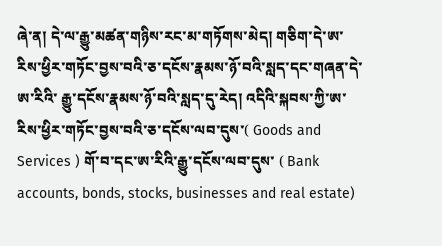ཞེ་ན། དེ་ལ་རྒྱུ་མཚན་གཉིས་རང་མ་གཏོགས་མེད། གཅིག་དེ་ཨ་རིས་ཕྱིར་གཏོང་བྱས་བའི་ཅ་དངོས་རྣམས་ཉོ་བའི་སླད་དང་གཞན་དེ་ཨ་རིའི་ རྒྱུ་དངོས་རྣམས་ཉོ་བའི་སླད་དུ་རེད། འདིའི་སྐབས་ཀྱི་ཨ་རིས་ཕྱིར་གཏོང་བྱས་བའི་ཅ་དངོས་ལབ་དུས་( Goods and Services ) གོ་བ་དང་ཨ་རིའི་རྒྱུ་དངོས་ལབ་དུས་ ( Bank accounts, bonds, stocks, businesses and real estate)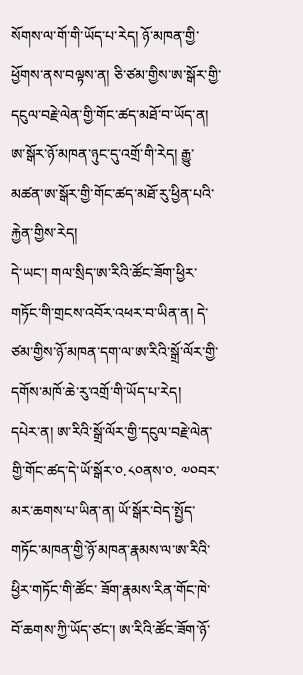སོགས་ལ་གོ་གི་ཡོད་པ་རེད། ཉོ་མཁན་གྱི་ཕྱོགས་ནས་བལྟས་ན། ཅི་ཙམ་གྱིས་ཨ་སྒོར་གྱི་དངུལ་བརྗེ་ལེན་གྱི་གོང་ཚད་མཐོ་བ་ཡོད་ན། ཨ་སྒོར་ཉོ་མཁན་ཉུང་དུ་འགྲོ་གི་རེད། རྒྱུ་མཚན་ཨ་སྒོར་གྱི་གོང་ཚད་མཐོ་རུ་ཕྱིན་པའི་རྐྱེན་གྱིས་རེད།
དེ་ཡང་། གལ་སྲིད་ཨ་རིའི་ཚོང་ཟོག་ཕྱིར་གཏོང་གི་གྲངས་འབོར་འཕར་བ་ཡིན་ན། དེ་ཙམ་གྱིས་ཉོ་མཁན་དག་ལ་ཨ་རིའི་སྒྲོ་ལོར་གྱི་དགོས་མཁོ་ཆེ་རུ་འགྲོ་གི་ཡོད་པ་རེད།
དཔེར་ན། ཨ་རིའི་སྒྲོ་ལོར་གྱི་དངུལ་བརྗེ་ལེན་གྱི་གོང་ཚད་དེ་ཡོ་སྒོར་༠.༨༠ནས་༠. ༧༠བར་མར་ཆགས་པ་ཡིན་ན། ཡོ་སྒོར་བེད་སྤྱོད་གཏོང་མཁན་གྱི་ཉོ་མཁན་རྣམས་ལ་ཨ་རིའི་ཕྱིར་གཏོང་གི་ཚོང་ ཟོག་རྣམས་རིན་གོང་ཁེ་བོ་ཆགས་ཀྱི་ཡོད་ཙང་། ཨ་རིའི་ཚོང་ཟོག་ཉོ་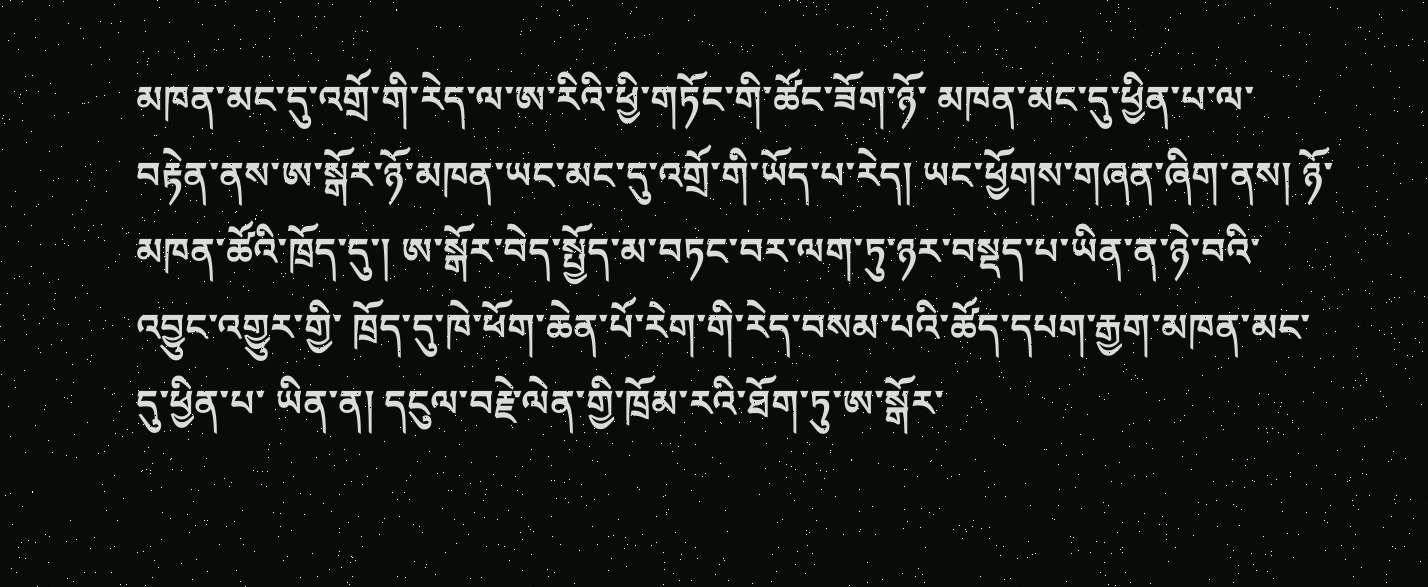མཁན་མང་དུ་འགྲོ་གི་རེད་ལ་ཨ་རིའི་ཕྱི་གཏོང་གི་ཚོང་ཟོག་ཉོ་ མཁན་མང་དུ་ཕྱིན་པ་ལ་བརྟེན་ནས་ཨ་སྒོར་ཉོ་མཁན་ཡང་མང་དུ་འགྲོ་གི་ཡོད་པ་རེད། ཡང་ཕྱོགས་གཞན་ཞིག་ནས། ཉོ་མཁན་ཚོའི་ཁྲོད་དུ་། ཨ་སྒོར་བེད་སྤྱོད་མ་བཏང་བར་ལག་ཏུ་ཉར་བསྡད་པ་ཡིན་ན་ཉེ་བའི་འབྱུང་འགྱུར་གྱི་ ཁྲོད་དུ་ཁེ་ཕོག་ཆེན་པོ་རེག་གི་རེད་བསམ་པའི་ཚོད་དཔག་རྒྱག་མཁན་མང་དུ་ཕྱིན་པ་ ཡིན་ན། དངུལ་བརྗེ་ལེན་གྱི་ཁྲོམ་རའི་ཐོག་ཏུ་ཨ་སྒོར་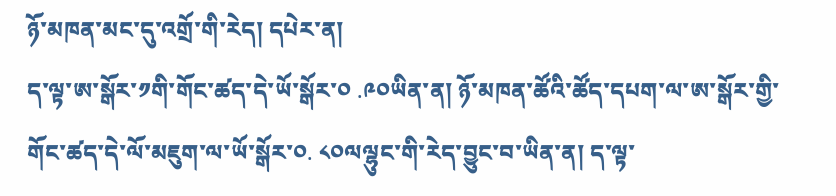ཉོ་མཁན་མང་དུ་འགྲོ་གི་རེད། དཔེར་ན།
ད་ལྟ་ཨ་སྒོར་༡གི་གོང་ཚད་དེ་ཡོ་སྒོར་༠ .༩༠ཡིན་ན། ཉོ་མཁན་ཚོའི་ཚོད་དཔག་ལ་ཨ་སྒོར་གྱི་གོང་ཚད་དེ་ལོ་མཇུག་ལ་ཡོ་སྒོར་༠. ༨༠ལལྷུང་གི་རེད་བྱུང་བ་ཡིན་ན། ད་ལྟ་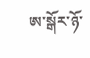ཨ་སྒོར་ཉོ་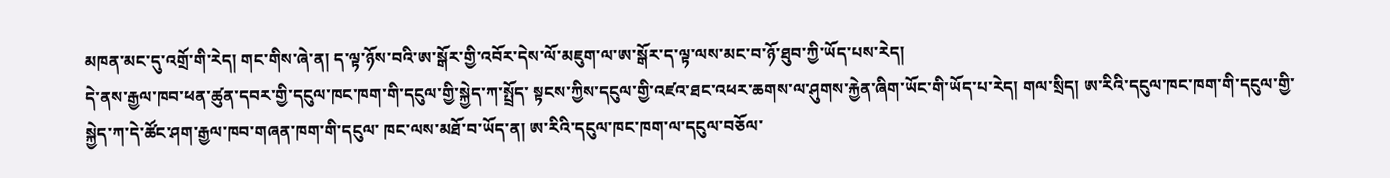མཁན་མང་དུ་འགྲོ་གི་རེད། གང་གིས་ཞེ་ན། ད་ལྟ་ཉོས་བའི་ཨ་སྒོར་གྱི་འབོར་དེས་ལོ་མཇུག་ལ་ཨ་སྒོར་ད་ལྟ་ལས་མང་བ་ཉོ་ཐུབ་ཀྱི་ཡོད་པས་རེད།
དེ་ནས་རྒྱལ་ཁབ་ཕན་ཚུན་དབར་གྱི་དངུལ་ཁང་ཁག་གི་དངུལ་གྱི་སྐྱེད་ཀ་སྤྲོད་ སྟངས་ཀྱིས་དངུལ་གྱི་འཛའ་ཐང་འཕར་ཆགས་ལ་ཤུགས་རྐྱེན་ཞིག་ཡོང་གི་ཡོད་པ་རེད། གལ་སྲིད། ཨ་རིའི་དངུལ་ཁང་ཁག་གི་དངུལ་གྱི་སྐྱེད་ཀ་དེ་ཚོང་ཤག་རྒྱལ་ཁབ་གཞན་ཁག་གི་དངུལ་ ཁང་ལས་མཐོ་བ་ཡོད་ན། ཨ་རིའི་དངུལ་ཁང་ཁག་ལ་དངུལ་བཅོལ་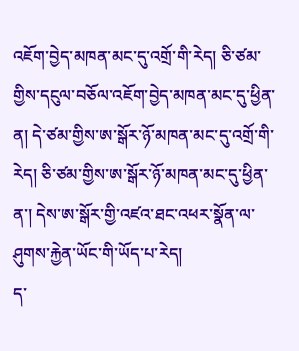འཇོག་བྱེད་མཁན་མང་དུ་འགྲོ་གི་རེད། ཅི་ཙམ་གྱིས་དངུལ་བཅོལ་འཇོག་བྱེད་མཁན་མང་དུ་ཕྱིན་ན། དེ་ཙམ་གྱིས་ཨ་སྒོར་ཉོ་མཁན་མང་དུ་འགྲོ་གི་རེད། ཅི་ཙམ་གྱིས་ཨ་སྒོར་ཉོ་མཁན་མང་དུ་ཕྱིན་ན་། དེས་ཨ་སྒོར་གྱི་འཛའ་ཐང་འཕར་སྣོན་ལ་ཤུགས་རྐྱེན་ཡོང་གི་ཡོད་པ་རེད།
ད་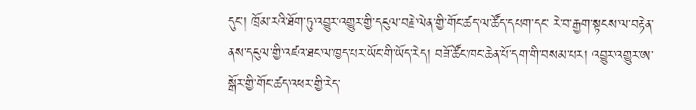དུང་། ཁྲོམ་རའི་ཐོག་ཏུ་འབྱུར་འགྱུར་གྱི་དངུལ་བརྗེ་ལེན་གྱི་གོང་ཚད་ལ་ཚོད་དཔག་དང་ རེ་བ་རྒྱག་སྟངས་ལ་བརྟེན་ནས་དངུལ་གྱི་འཛའ་ཐང་ལ་ཁྱད་པར་ཡོང་གི་ཡོད་རེད། བཟོ་ཚོང་ཁང་ཆེན་པོ་དག་གི་བསམ་པར། འབྱུར་འགྱུར་ཨ་སྒོར་གྱི་གོང་ཚད་འཕར་གྱི་རེད་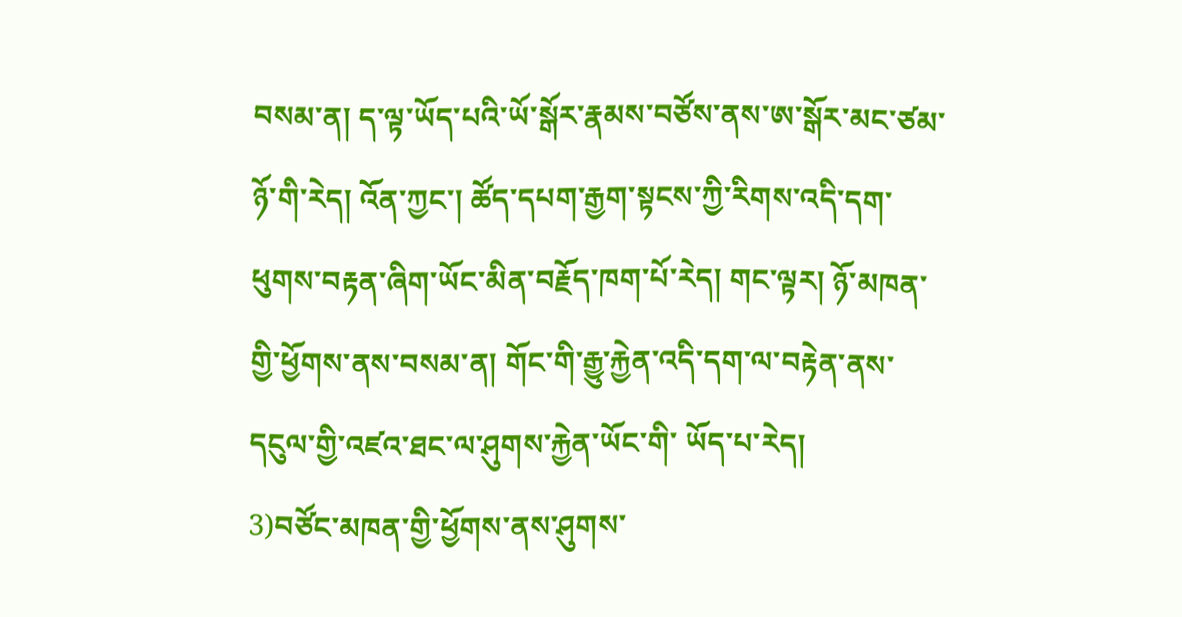བསམ་ན། ད་ལྟ་ཡོད་པའི་ཡོ་སྒོར་རྣམས་བཙོས་ནས་ཨ་སྒོར་མང་ཙམ་ཉོ་གི་རེད། འོན་ཀྱང་། ཚོད་དཔག་རྒྱག་སྟངས་ཀྱི་རིགས་འདི་དག་ཕུགས་བརྟན་ཞིག་ཡོང་མིན་བརྗོད་ཁག་པོ་རེད། གང་ལྟར། ཉོ་མཁན་གྱི་ཕྱོགས་ནས་བསམ་ན། གོང་གི་རྒྱུ་རྐྱེན་འདི་དག་ལ་བརྟེན་ནས་དངུལ་གྱི་འཛའ་ཐང་ལ་ཤུགས་རྐྱེན་ཡོང་གི་ ཡོད་པ་རེད།
3)བཙོང་མཁན་གྱི་ཕྱོགས་ནས་ཤུགས་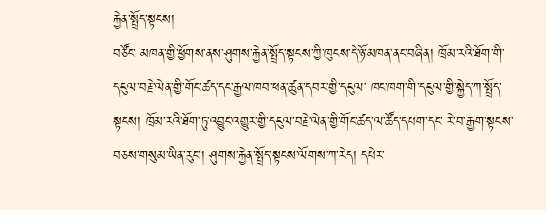རྐྱེན་སྤྲོད་སྟངས།
བཙོང་ མཁན་གྱི་ཕྱོགས་ནས་ཤུགས་རྐྱེན་སྤྲོད་སྟངས་ཀྱི་ཁུངས་དེ་ཉོ་མཁན་ནང་བཞིན། ཁྲོམ་རའི་ཐོག་གི་དངུལ་བརྗེ་ལེན་གྱི་གོང་ཚད་དང་རྒྱལ་ཁབ་ཕན་ཚུན་དབར་གྱི་དངུལ་ ཁང་ཁག་གི་དངུལ་གྱི་སྐྱེད་ཀ་སྤྲོད་སྟངས། ཁྲོམ་རའི་ཐོག་ཏུ་འབྱུང་འགྱུར་གྱི་དངུལ་བརྗེ་ལེན་གྱི་གོང་ཚད་ལ་ཚོད་དཔག་དང་ རེ་བ་རྒྱག་སྟངས་བཅས་གསུམ་ཡིན་རུང་། ཤུགས་རྐྱེན་སྤྲོད་སྟངས་ལོགས་ཀ་རེད། དཔེར་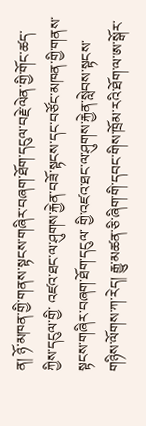ན། ཉོ་མཁན་གྱི་གནས་སྟངས་གཞིར་བཞག་ཐོག་དངུལ་བརྗེ་ལེན་གྱི་གོང་ཚད་ཀྱིས་དངུལ་གྱི་ འཛའ་ཐང་ལ་ཤུགས་རྐྱེན་བཟོ་སྟངས་དང་བཙོང་མཁན་གྱི་གནས་སྟངས་གཞིར་བཞག་ཐོག་དངུལ་ གྱི་འཛའ་ཐང་ལ་ཤུགས་རྐྱེན་སླེབས་སྟངས་གཉིས་ལོགས་ཀ་རེད། རྒྱུ་མཚན་ཅི་ཞིག་གི་དབང་གིས་ཁྲོམ་རའི་ཐོག་ལ་ཨ་སྒོར་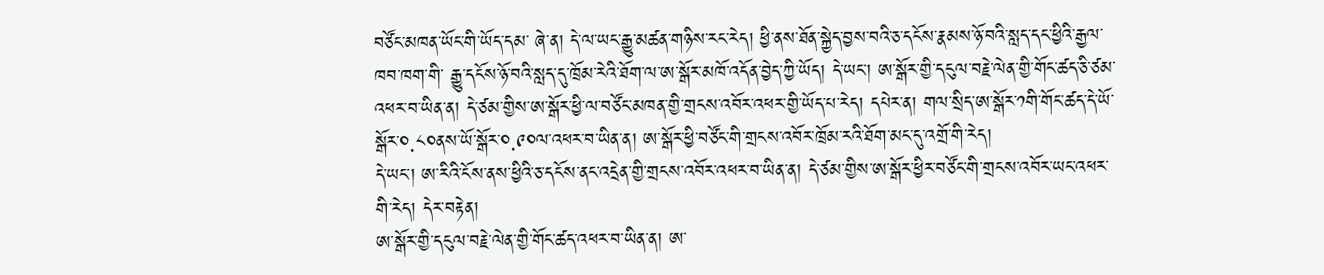བཙོང་མཁན་ཡོང་གི་ཡོད་དམ་ ཞེ་ན། དེ་ལ་ཡང་རྒྱུ་མཚན་གཉིས་རང་རེད། ཕྱི་ནས་ཐོན་སྐྱེད་བྱས་བའི་ཅ་དངོས་རྣམས་ཉོ་བའི་སླད་དང་ཕྱིའི་རྒྱལ་ཁབ་ཁག་གི་ རྒྱུ་དངོས་ཉོ་བའི་སླད་དུ་ཁྲོམ་རེའི་ཐོག་ལ་ཨ་སྒོར་མཁོ་འདོན་བྱེད་ཀྱི་ཡོད། དེ་ཡང་། ཨ་སྒོར་གྱི་དངུལ་བརྗེ་ལེན་གྱི་གོང་ཚད་ཅི་ཙམ་འཕར་བ་ཡིན་ན། དེ་ཙམ་གྱིས་ཨ་སྒོར་ཕྱི་ལ་བཙོང་མཁན་གྱི་གྲངས་འབོར་འཕར་གྱི་ཡོད་པ་རེད། དཔེར་ན། གལ་སྲིད་ཨ་སྒོར་༡གི་གོང་ཚད་དེ་ཡོ་སྒོར་༠.༨༠ནས་ཡོ་སྒོར་༠.༩༠ལ་འཕར་བ་ཡིན་ན། ཨ་སྒོར་ཕྱི་བཙོང་གི་གྲངས་འབོར་ཁྲོམ་རའི་ཐོག་མང་དུ་འགྲོ་གི་རེད།
དེ་ཡང་། ཨ་རིའི་ངོས་ནས་ཕྱིའི་ཅ་དངོས་ནང་འདྲེན་གྱི་གྲངས་འབོར་འཕར་བ་ཡིན་ན། དེ་ཙམ་གྱིས་ཨ་སྒོར་ཕྱིར་བཙོང་གི་གྲངས་འབོར་ཡང་འཕར་གི་རེད། དེར་བརྟེན།
ཨ་སྒོར་གྱི་དངུལ་བརྗེ་ལེན་གྱི་གོང་ཚད་འཕར་བ་ཡིན་ན། ཨ་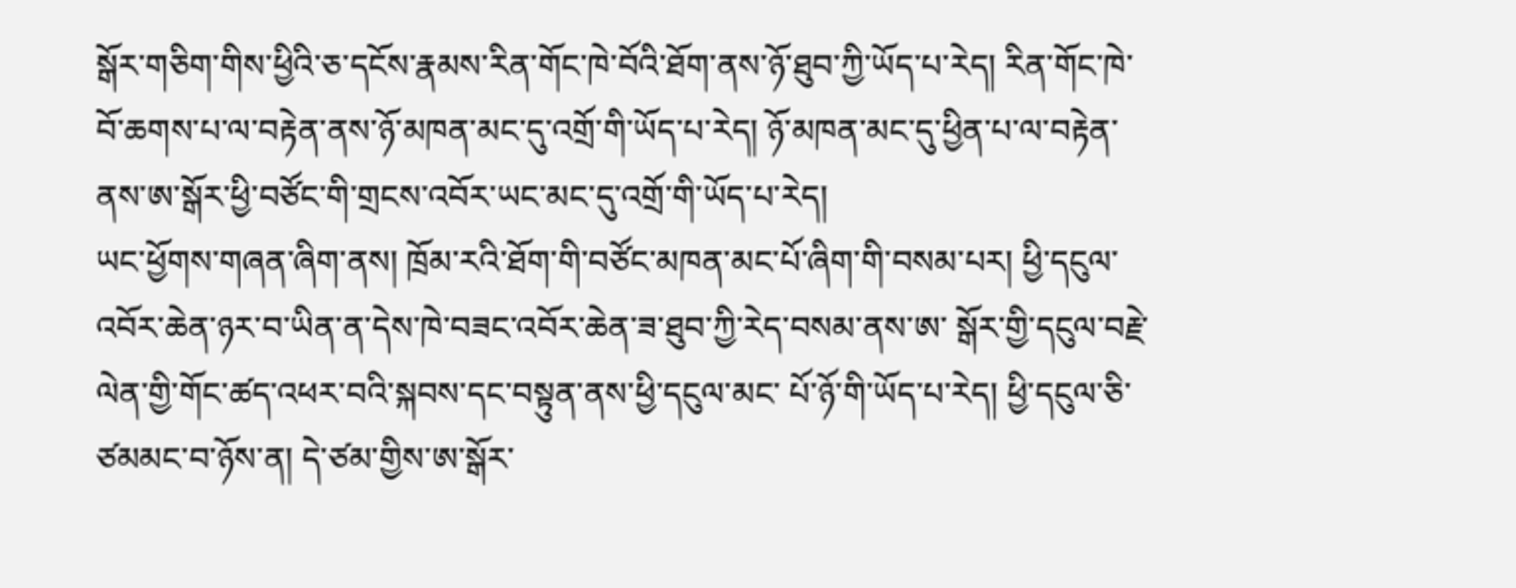སྒོར་གཅིག་གིས་ཕྱིའི་ཅ་དངོས་རྣམས་རིན་གོང་ཁེ་བོའི་ཐོག་ནས་ཉོ་ཐུབ་ཀྱི་ཡོད་པ་རེད། རིན་གོང་ཁེ་བོ་ཆགས་པ་ལ་བརྟེན་ནས་ཉོ་མཁན་མང་དུ་འགྲོ་གི་ཡོད་པ་རེད། ཉོ་མཁན་མང་དུ་ཕྱིན་པ་ལ་བརྟེན་ནས་ཨ་སྒོར་ཕྱི་བཙོང་གི་གྲངས་འབོར་ཡང་མང་དུ་འགྲོ་གི་ཡོད་པ་རེད།
ཡང་ཕྱོགས་གཞན་ཞིག་ནས། ཁྲོམ་རའི་ཐོག་གི་བཙོང་མཁན་མང་པོ་ཞིག་གི་བསམ་པར། ཕྱི་དངུལ་འབོར་ཆེན་ཉར་བ་ཡིན་ན་དེས་ཁེ་བཟང་འབོར་ཆེན་ཟ་ཐུབ་ཀྱི་རེད་བསམ་ནས་ཨ་ སྒོར་གྱི་དངུལ་བརྗེ་ལེན་གྱི་གོང་ཚད་འཕར་བའི་སྐབས་དང་བསྟུན་ནས་ཕྱི་དངུལ་མང་ པོ་ཉོ་གི་ཡོད་པ་རེད། ཕྱི་དངུལ་ཅི་ཙམམང་བ་ཉོས་ན། དེ་ཙམ་གྱིས་ཨ་སྒོར་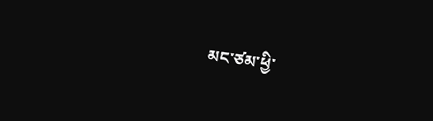མང་ཙམ་ཕྱི་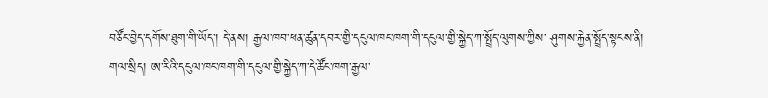བཙོང་བྱེད་དགོས་ཐུག་གི་ཡོད་། དེ་ནས། རྒྱལ་ཁབ་ཕན་ཚུན་དབར་གྱི་དངུལ་ཁང་ཁག་གི་དངུལ་གྱི་སྐྱེད་ཀ་སྤྲོད་ལུགས་ཀྱིས་ ཤུགས་རྐྱེན་སྤྲོད་སྟངས་ནི།
གལ་སྲིད། ཨ་རིའི་དངུལ་ཁང་ཁག་གི་དངུལ་གྱི་སྐྱེད་ཀ་དེ་ཚོང་ཁག་རྒྱལ་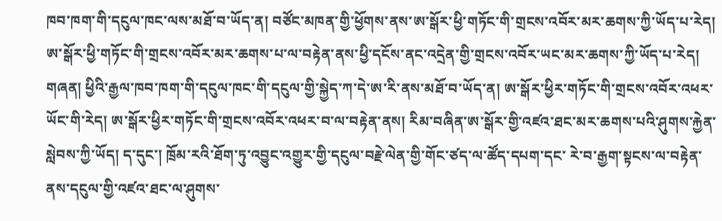ཁབ་ཁག་གི་དངུལ་ཁང་ལས་མཐོ་བ་ཡོད་ན། བཙོང་མཁན་གྱི་ཕྱོགས་ནས་ཨ་སྒོར་ཕྱི་གཏོང་གི་གྲངས་འབོར་མར་ཆགས་ཀྱི་ཡོད་པ་རེད། ཨ་སྒོར་ཕྱི་གཏོང་གི་གྲངས་འབོར་མར་ཆགས་པ་ལ་བརྟེན་ནས་ཕྱི་དངོས་ནང་འདྲེན་གྱི་གྲངས་འབོར་ཡང་མར་ཆགས་ཀྱི་ཡོད་པ་རེད།
གཞན། ཕྱིའི་རྒྱལ་ཁབ་ཁག་གི་དངུལ་ཁང་གི་དངུལ་གྱི་སྐྱེད་ཀ་དེ་ཨ་རི་ནས་མཐོ་བ་ཡོད་ན། ཨ་སྒོར་ཕྱིར་གཏོང་གི་གྲངས་འབོར་འཕར་ཡོང་གི་རེད། ཨ་སྒོར་ཕྱིར་གཏོང་གི་གྲངས་འབོར་འཕར་བ་ལ་བརྟེན་ནས། རིམ་བཞིན་ཨ་སྒོར་གྱི་འཛའ་ཐང་མར་ཆགས་པའི་ཤུགས་རྐྱེན་སླེབས་ཀྱི་ཡོད། ད་དུང་། ཁྲོམ་རའི་ཐོག་ཏུ་འབྱུང་འགྱུར་གྱི་དངུལ་བརྗེ་ལེན་གྱི་གོང་ཙད་ལ་ཚོད་དཔག་དང་ རེ་བ་རྒྱག་སྟངས་ལ་བརྟེན་ནས་དངུལ་གྱི་འཛའ་ཐང་ལ་ཤུགས་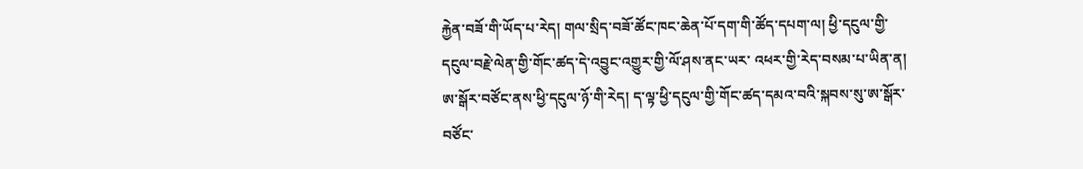རྐྱེན་བཟོ་གི་ཡོད་པ་རེད། གལ་སྲིད་བཟོ་ཚོང་ཁང་ཆེན་པོ་དག་གི་ཚོད་དཔག་ལ། ཕྱི་དངུལ་གྱི་དངུལ་བརྗེ་ལེན་གྱི་གོང་ཚད་དེ་འབྱུང་འགྱུར་གྱི་ལོ་ཤས་ནང་ཡར་ འཕར་གྱི་རེད་བསམ་པ་ཡིན་ན། ཨ་སྒོར་བཙོང་ནས་ཕྱི་དངུལ་ཉོ་གི་རེད། ད་ལྟ་ཕྱི་དངུལ་གྱི་གོང་ཚད་དམའ་བའི་སྐབས་སུ་ཨ་སྒོར་བཙོང་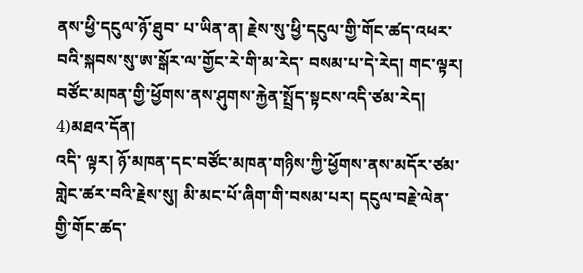ནས་ཕྱི་དངུལ་ཉོ་ཐུབ་ པ་ཡིན་ན། རྗེས་སུ་ཕྱི་དངུལ་གྱི་གོང་ཚད་འཕར་བའི་སྐབས་སུ་ཨ་སྒོར་ལ་གྱོང་རེ་གི་མ་རེད་ བསམ་པ་དེ་རེད། གང་ལྟར། བཙོང་མཁན་གྱི་ཕྱོགས་ནས་ཤུགས་རྐྱེན་སྤྲོད་སྟངས་འདི་ཙམ་རེད།
4)མཐའ་དོན།
འདི་ ལྟར། ཉོ་མཁན་དང་བཙོང་མཁན་གཉིས་ཀྱི་ཕྱོགས་ནས་མདོར་ཙམ་གླེང་ཚར་བའི་རྗེས་སུ། མི་མང་པོ་ཞིག་གི་བསམ་པར། དངུལ་བརྗེ་ལེན་གྱི་གོང་ཚད་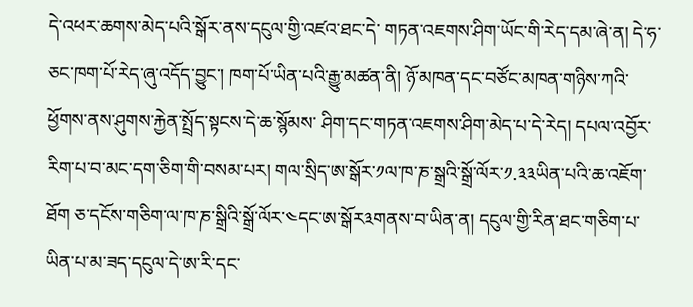དེ་འཕར་ཆགས་མེད་པའི་སྒོར་ནས་དངུལ་གྱི་འཛའ་ཐང་དེ་ གཏན་འཇགས་ཤིག་ཡོང་གི་རེད་དམ་ཞེ་ན། དེ་ཧ་ཅང་ཁག་པོ་རེད་ཞུ་འདོད་བྱུང་། ཁག་པོ་ཡིན་པའི་རྒྱུ་མཚན་ནི། ཉོ་མཁན་དང་བཙོང་མཁན་གཉིས་ཀའི་ཕྱོགས་ནས་ཤུགས་རྐྱེན་སྤྲོད་སྟངས་དེ་ཆ་སྙོམས་ ཤིག་དང་གཏན་འཇགས་ཤིག་མེད་པ་དེ་རེད། དཔལ་འབྱོར་རིག་པ་བ་མང་དག་ཅིག་གི་བསམ་པར། གལ་སྲིད་ཨ་སྒོར་༡ལ་ཁ་ཎ་སྒྲའི་སྒྲོ་ལོར་༡.༣༣ཡིན་པའི་ཆ་འཇོག་ཐོག ཅ་དངོས་གཅིག་ལ་ཁ་ཎ་སྒྲིའི་སྒྲོ་ལོར་༤དང་ཨ་སྒོར༣གནས་བ་ཡིན་ན། དངུལ་གྱི་རིན་ཐང་གཅིག་པ་ཡིན་པ་མ་ཟད་དངུལ་དེ་ཨ་རི་དང་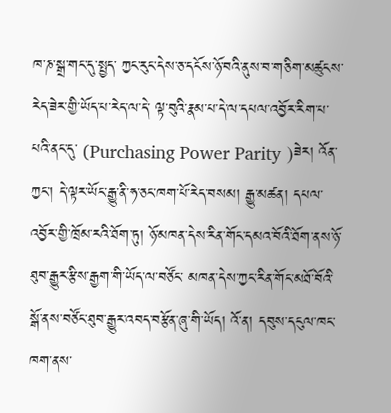ཁ་ཎ་སྒྲ་གང་དུ་སྤྱད་ ཀྱང་རུང་དེས་ཅ་དངོས་ཉོ་བའི་ནུས་བ་གཅིག་མཚུངས་རེད་ཟེར་གྱི་ཡོད་པ་རེད་ལ་དེ་ ལྟ་བུའི་རྣམ་པ་དེ་ལ་དཔལ་འབྱོར་རིག་པ་པའི་ནང་དུ་ (Purchasing Power Parity )ཟེར། འོན་ཀྱང་། དེ་ལྟར་ཡོང་རྒྱུ་ནི་ཧ་ཅང་ཁག་པོ་རེད་བསམ། རྒྱུ་མཚན། དཔལ་འབྱོར་གྱི་ཁྲོམ་རའི་ཐོག་ཏུ། ཉོ་མཁན་དེས་རིན་གོང་དམའ་བོའི་ཐོག་ནས་ཉོ་ཐུབ་རྒྱུར་རྩིས་རྒྱག་གི་ཡོད་ལ་བཙོང་ མཁན་དེས་ཀྱང་རིན་གོང་མཐོ་བོའི་སྒོ་ནས་བཙོང་ཐུབ་རྒྱུར་འབད་བརྩོན་ཞུ་གི་ཡོད། འོ་ན། དབུས་དངུལ་ཁང་ཁག་ནས་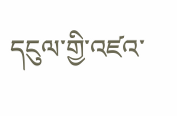དངུལ་གྱི་འཛའ་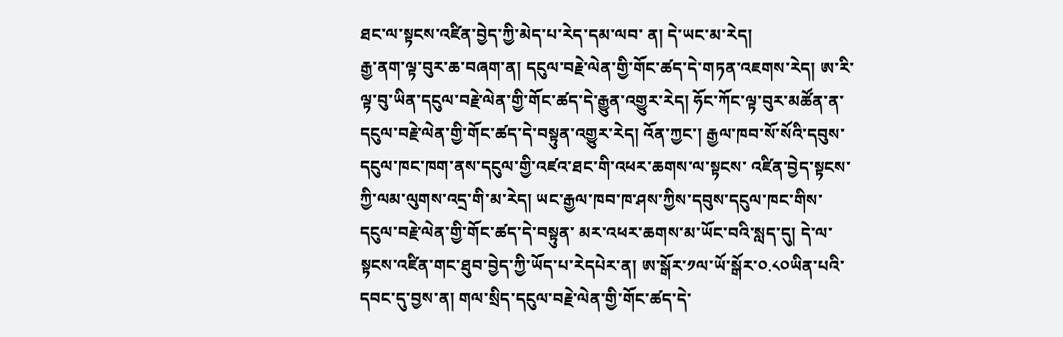ཐང་ལ་སྟངས་འཛིན་བྱེད་ཀྱི་མེད་པ་རེད་དམ་ལབ་ ན། དེ་ཡང་མ་རེད།
རྒྱ་ནག་ལྟ་བུར་ཆ་བཞག་ན། དངུལ་བརྗེ་ལེན་གྱི་གོང་ཚད་དེ་གཏན་འཇགས་རེད། ཨ་རི་ལྟ་བུ་ཡིན་དངུལ་བརྗེ་ལེན་གྱི་གོང་ཚད་དེ་རྒྱུན་འགྱུར་རེད། ཧོང་ཀོང་ལྟ་བུར་མཚོན་ན་དངུལ་བརྗེ་ལེན་གྱི་གོང་ཚད་དེ་བསྟུན་འགྱུར་རེད། འོན་ཀྱང་། རྒྱལ་ཁབ་སོ་སོའི་དབུས་དངུལ་ཁང་ཁག་ནས་དངུལ་གྱི་འཛའ་ཐང་གི་འཕར་ཆགས་ལ་སྟངས་ འཛིན་བྱེད་སྟངས་ཀྱི་ལམ་ལུགས་འདྲ་གི་མ་རེད། ཡང་རྒྱལ་ཁབ་ཁ་ཤས་ཀྱིས་དབུས་དངུལ་ཁང་གིས་དངུལ་བརྗེ་ལེན་གྱི་གོང་ཚད་དེ་བསྟུན་ མར་འཕར་ཆགས་མ་ཡོང་བའི་སླད་དུ། དེ་ལ་སྟངས་འཛིན་གང་ཐུབ་བྱེད་ཀྱི་ཡོད་པ་རེདཔེར་ན། ཨ་སྒོར་༡ལ་ཡོ་སྒོར་༠.༨༠ཡིན་པའི་དབང་དུ་བྱས་ན། གལ་སྲིད་དངུལ་བརྗེ་ལེན་གྱི་གོང་ཚད་དེ་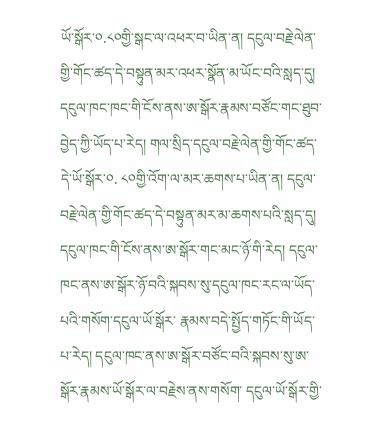ཡོ་སྒོར་༠.༨༠གྱི་སྒང་ལ་འཕར་བ་ཡིན་ན། དངུལ་བརྗེ་ལེན་གྱི་གོང་ཚད་དེ་བསྟུན་མར་འཕར་སྣོན་མ་ཡོང་བའི་སླད་དུ། དངུལ་ཁང་ཁང་གི་ངོས་ནས་ཨ་སྒོར་རྣམས་བཙོང་གང་ཐུབ་བྱེད་ཀྱི་ཡོད་པ་རེད། གལ་སྲིད་དངུལ་བརྗེ་ལེན་གྱི་གོང་ཚད་དེ་ཡོ་སྒོར་༠. ༨༠གྱི་འོག་ལ་མར་ཆགས་པ་ཡིན་ན། དངུལ་བརྗེ་ལེན་གྱི་གོང་ཚད་དེ་བསྟུན་མར་མ་ཆགས་པའི་སླད་དུ། དངུལ་ཁང་གི་ངོས་ནས་ཨ་སྒོར་གང་མང་ཉོ་གི་རེད། དངུལ་ཁང་ནས་ཨ་སྒོར་ཉོ་བའི་སྐབས་སུ་དངུལ་ཁང་རང་ལ་ཡོད་པའི་གསོག་དངུལ་ཡོ་སྒོར་ རྣམས་བདེ་སྤྱོད་གཏོང་གི་ཡོད་པ་རེད། དངུལ་ཁང་ནས་ཨ་སྒོར་བཙོང་བའི་སྐབས་སུ་ཨ་སྒོར་རྣམས་ཡོ་སྒོར་ལ་བརྗེས་ནས་གསོག་ དངུལ་ཡོ་སྒོར་གྱི་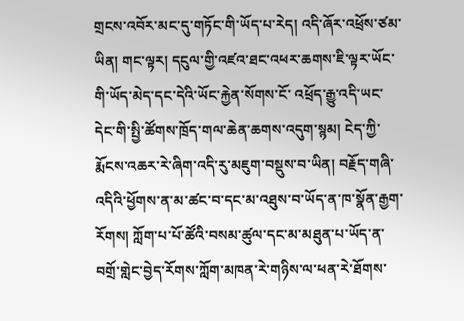གྲངས་འབོར་མང་དུ་གཏོང་གི་ཡོད་པ་རེད། འདི་ཞོར་འཕྲོས་ཙམ་ཡིན། གང་ལྟར། དངུལ་གྱི་འཛའ་ཐང་འཕར་ཆགས་ཇི་ལྟར་ཡོང་གི་ཡོད་མེད་དང་དེའི་ཡོང་རྐྱེན་སོགས་ངོ་ འཕྲོད་རྒྱུ་འདི་ཡང་དེང་གི་སྤྱི་ཚོགས་ཁྲོད་གལ་ཆེན་ཆགས་འདུག་སྙམ། ངེད་ཀྱི་རྨོངས་འཆར་རེ་ཞིག་འདི་རུ་མཇུག་བསྡུས་བ་ཡིན། བརྗོད་གཞི་འདིའི་ཕྱོགས་ན་མ་ཚང་བ་དང་མ་འཐུས་བ་ཡོད་ན་ཁ་སྣོན་རྒྱག་རོགས། ཀློག་པ་པོ་ཚོའི་བསམ་ཚུལ་དང་མ་མཐུན་པ་ཡོད་ན་བགྲོ་གླེང་བྱེད་རོགས་ཀློག་མཁན་རེ་གཉིས་ལ་ཕན་རེ་ཐོགས་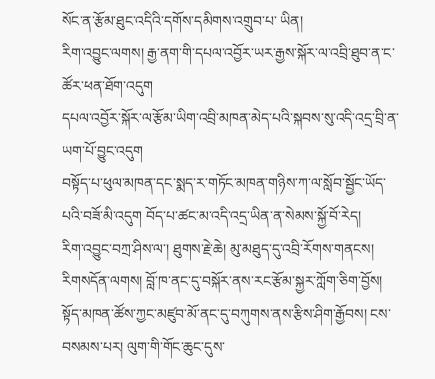སོང་ན་རྩོམ་ཐུང་འདིའི་དགོས་དམིགས་འགྲུབ་པ་ ཡིན།
རིག་འབྱུང་ལགས། རྒྱ་ནག་གི་དཔལ་འབྱོར་ཡར་རྒྱས་སྐོར་ལ་འབྲི་ཐུབ་ན་ང་ཚོར་ཕན་ཐོག་འདུག
དཔལ་འབྱོར་སྐོར་ལ་རྩོམ་ཡིག་འབྲི་མཁན་མེད་པའི་སྐབས་སུ་འདི་འདྲ་བྲི་ན་ཡག་པོ་བྱུང་འདུག
བསྟོད་པ་ཕུལ་མཁན་དང་སྨད་ར་གཏོང་མཁན་གཉིས་ཀ་ལ་སློབ་སྦྱོང་ཡོད་པའི་བཟོ་མི་འདུག བོད་པ་ཚང་མ་འདི་འདྲ་ཡིན་ན་སེམས་སྐྱོ་བོ་རེད།
རིག་འབྱུང་བཀྲ་ཤིས་ལ་། ཐུགས་རྗེ་ཆེ། མུ་མཐུད་དུ་འབྲི་རོགས་གནངས།
རིགསདོན་ལགས། བློ་ཁ་ནང་དུ་བསྐོར་ནས་རང་རྩོམ་སྐྱར་ཀློག་ཅིག་བྱོས། སྟོད་མཁན་ཚོས་ཀྱང་མཛུབ་མོ་ནང་དུ་བཀུགས་ནས་རྩིས་ཤིག་རྒྱོབས། ངས་བསམས་པར། ལུག་གི་གོང་ཆུང་དུས་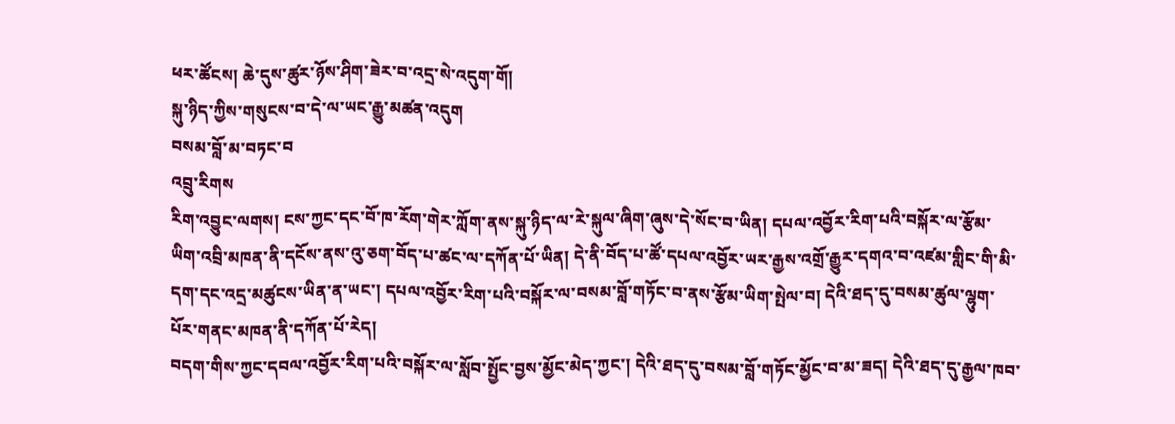ཕར་ཚོངས། ཆེ་དུས་ཚུར་ཉོས་ཤིག་ཟེར་བ་འདྲ་སེ་འདུག་གོ།
སྐུ་ཉིད་ཀྱིས་གསུངས་བ་དེ་ལ་ཡང་རྒྱུ་མཚན་འདུག
བསམ་བློ་མ་བཏང་བ
འབྲུ་རིགས
རིག་འབྱུང་ལགས། ངས་ཀྱང་དང་བོ་ཁ་རོག་གེར་ཀློག་ནས་སྐུ་ཉིད་ལ་རེ་སྐུལ་ཞིག་ཞུས་དེ་སོང་བ་ཡིན། དཔལ་འབྱོར་རིག་པའི་བསྐོར་ལ་རྩོམ་ཡིག་འབྲི་མཁན་ནི་དངོས་ནས་འུ་ཅག་བོད་པ་ཚང་ལ་དཀོན་པོ་ཡིན། དེ་ནི་བོད་པ་ཚོ་དཔལ་འབྱོར་ཡར་རྒྱས་འགྲོ་རྒྱུར་དགའ་བ་འཛམ་གླིང་གི་མི་དག་དང་འདྲ་མཚུངས་ཡིན་ན་ཡང་། དཔལ་འབྱོར་རིག་པའི་བསྐོར་ལ་བསམ་བློ་གཏོང་བ་ནས་རྩོམ་ཡིག་སྤེལ་བ། དེའི་ཐད་དུ་བསམ་ཚུལ་ལྷུག་པོར་གནང་མཁན་ནི་དཀོན་པོ་རེད།
བདག་གིས་ཀྱང་དབལ་འབྱོར་རིག་པའི་བསྐོར་ལ་སློབ་སྤྱོང་བྱས་མྱོང་མེད་ཀྱང་། དེའི་ཐད་དུ་བསམ་བློ་གཏོང་མྱོང་བ་མ་ཟད། དེའི་ཐད་དུ་རྒྱལ་ཁབ་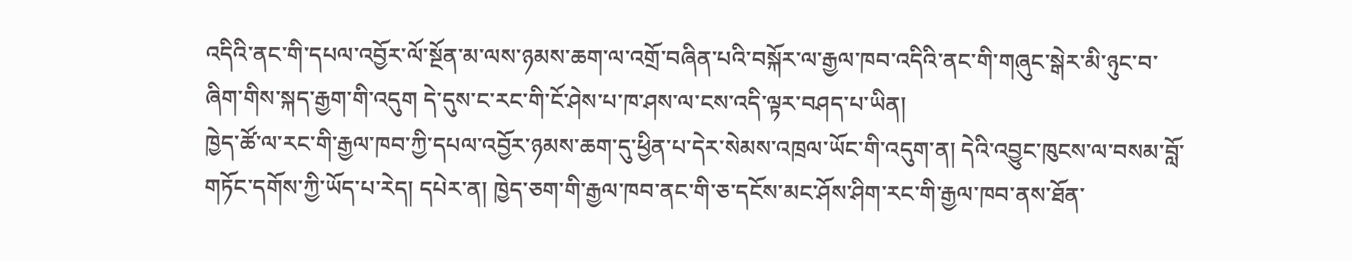འདིའི་ནང་གི་དཔལ་འབྱོར་ལོ་སྔོན་མ་ལས་ཉམས་ཆག་ལ་འགྲོ་བཞིན་པའི་བསྐོར་ལ་རྒྱལ་ཁབ་འདིའི་ནང་གི་གཞུང་སྒེར་མི་ཉུང་བ་ཞིག་གིས་སྐད་རྒྱག་གི་འདུག དེ་དུས་ང་རང་གི་ངོ་ཤེས་པ་ཁ་ཤས་ལ་ངས་འདི་ལྟར་བཤད་པ་ཡིན།
ཁྱེད་ཚོ་ལ་རང་གི་རྒྱལ་ཁབ་ཀྱི་དཔལ་འབྱོར་ཉམས་ཆག་དུ་ཕྱིན་པ་དེར་སེམས་འཁྲལ་ཡོང་གི་འདུག་ན། དེའི་འབྱུང་ཁུངས་ལ་བསམ་བློ་གཏོང་དགོས་ཀྱི་ཡོད་པ་རེད། དཔེར་ན། ཁྱེད་ཅག་གི་རྒྱལ་ཁབ་ནང་གི་ཅ་དངོས་མང་ཤོས་ཤིག་རང་གི་རྒྱལ་ཁབ་ནས་ཐོན་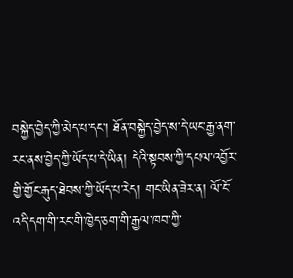བསྐྱེད་བྱེད་ཀྱི་མེད་པ་དང་། ཐོན་བསྐྱེད་བྱེད་ས་དེ་ཡང་རྒྱ་ནག་རང་ནས་བྱེད་ཀྱི་ཡོད་པ་དེ་ཡིན། དེའི་སྟབས་ཀྱི་དཔལ་འབྱོར་གྱི་གྱོང་རྒུད་ཐེབས་ཀྱི་ཡོད་པ་རེད། གང་ཡིན་ཟེར་ན། ལོ་ངོ་འདི་དག་གི་རང་གི་ཁྱེད་ཅག་གི་རྒྱལ་ཁབ་ཀྱི་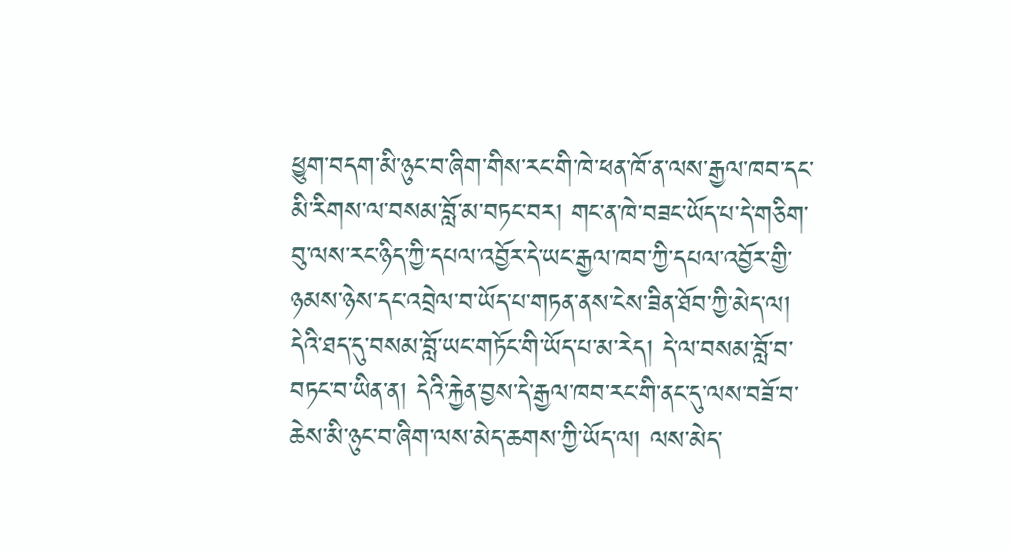ཕྱུག་བདག་མི་ཉུང་བ་ཞིག་གིས་རང་གི་ཁེ་ཕན་ཁོ་ན་ལས་རྒྱལ་ཁབ་དང་མི་རིགས་ལ་བསམ་བློ་མ་བཏང་བར། གང་ན་ཁེ་བཟང་ཡོད་པ་དེ་གཅིག་བུ་ལས་རང་ཉིད་ཀྱི་དཔལ་འབྱོར་དེ་ཡང་རྒྱལ་ཁབ་ཀྱི་དཔལ་འབྱོར་གྱི་ཉམས་ཉེས་དང་འབྲེལ་བ་ཡོད་པ་གཏན་ནས་ངེས་ཟིན་ཐོབ་ཀྱི་མེད་ལ། དེའི་ཐད་དུ་བསམ་བློ་ཡང་གཏོང་གི་ཡོད་པ་མ་རེད། དེ་ལ་བསམ་བློ་བ་བཏང་བ་ཡིན་ན། དེའི་རྐྱེན་བྱས་དེ་རྒྱལ་ཁབ་རང་གི་ནང་དུ་ལས་བཟོ་བ་ཆེས་མི་ཉུང་བ་ཞིག་ལས་མེད་ཆགས་ཀྱི་ཡོད་ལ། ལས་མེད་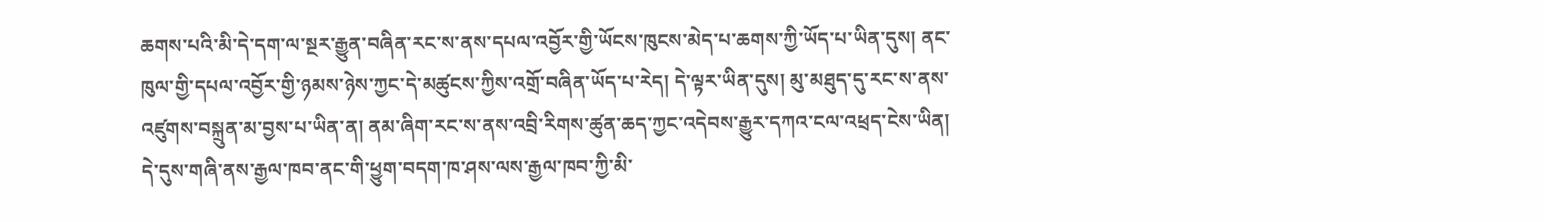ཆགས་པའི་མི་དེ་དག་ལ་སྔར་རྒྱུན་བཞིན་རང་ས་ནས་དཔལ་འབྱོར་གྱི་ཡོངས་ཁུངས་མེད་པ་ཆགས་ཀྱི་ཡོད་པ་ཡིན་དུས། ནང་ཁུལ་གྱི་དཔལ་འབྱོར་གྱི་ཉམས་ཉེས་ཀྱང་དེ་མཚུངས་ཀྱིས་འགྲོ་བཞིན་ཡོད་པ་རེད། དེ་ལྟར་ཡིན་དུས། མུ་མཐུད་དུ་རང་ས་ནས་འཛུགས་བསྐྲུན་མ་བྱས་པ་ཡིན་ན། ནམ་ཞིག་རང་ས་ནས་འབྲི་རིགས་ཚུན་ཆད་ཀྱང་འདེབས་རྒྱུར་དཀའ་ངལ་འཕྲད་ངེས་ཡིན། དེ་དུས་གཞི་ནས་རྒྱལ་ཁབ་ནང་གི་ཕྱུག་བདག་ཁ་ཤས་ལས་རྒྱལ་ཁབ་ཀྱི་མི་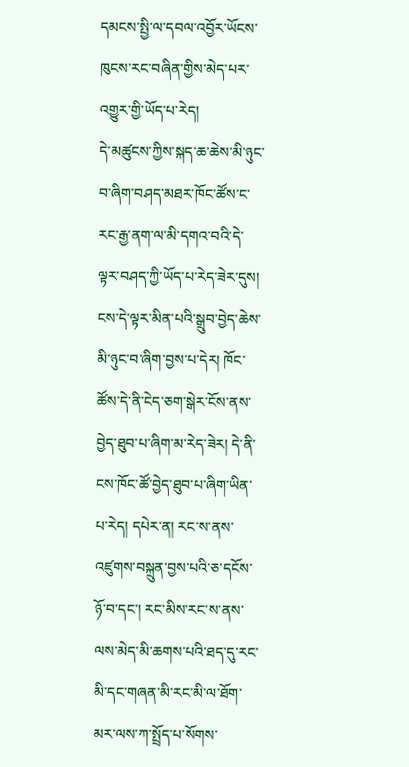དམངས་སྤྱི་ལ་དབལ་འབྱོར་ཡོངས་ཁུངས་རང་བཞིན་གྱིས་མེད་པར་འགྱུར་གྱི་ཡོད་པ་རེད།
དེ་མཚུངས་ཀྱིས་སྐད་ཆ་ཆེས་མི་ཉུང་བ་ཞིག་བཤད་མཐར་ཁོང་ཚོས་ང་རང་རྒྱ་ནག་ལ་མི་དགའ་བའི་དེ་ལྟར་བཤད་ཀྱི་ཡོད་པ་རེད་ཟེར་དུས། ངས་དེ་ལྟར་མིན་པའི་སྒྲུབ་བྱེད་ཆེས་མི་ཉུང་བ་ཞིག་བྱས་པ་དེར། ཁོང་ཚོས་དེ་ནི་ངེད་ཅག་སྒེར་ངོས་ནས་བྱེད་ཐུབ་པ་ཞིག་མ་རེད་ཟེར། དེ་ནི་ངས་ཁོང་ཚོ་བྱེད་ཐུབ་པ་ཞིག་ཡིན་པ་རེད། དཔེར་ན། རང་ས་ནས་འཛུགས་བསྐྲུན་བྱས་པའི་ཅ་དངོས་ཉོ་བ་དང་། རང་མིས་རང་ས་ནས་ལས་མེད་མི་ཆགས་པའི་ཐད་དུ་རང་མི་དང་གཞན་མི་རང་མི་ལ་ཐོག་མར་ལས་ཀ་སྤྲོད་པ་སོགས་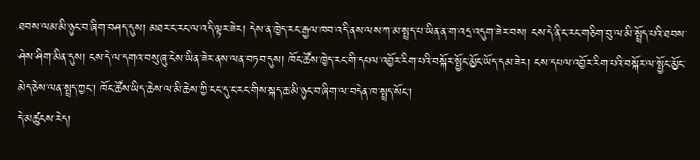ཐབས་ལམ་མི་ཉུང་བ་ཞིག་བཤད་དུས། མཐར་ང་རང་ལ་འདི་ལྟར་ཟེར། དེས་ན་ཁྱེད་རང་རྒྱལ་ཁབ་འདི་ནས་ལས་ཀ་མ་སྤྲད་པ་ཡིན་ན་ག་འདྲ་འདུག་ཟེར་བས། ངས་དེ་ནི་ང་རང་གཅིག་བུ་ལ་མི་སྤྲོད་པའི་ཐབས་ཤེས་ཤིག་མིན་དུས། ངས་དེ་ལ་དགའ་བསུ་ཞུ་ངེས་ཡིན་ཟེར་ནས་ལན་བཏབ་དུས། ཁོང་ཚོས་ཁྱེད་རང་གི་དཔལ་འབྱོར་རིག་པའི་བསྐོར་སྤྱོང་མྱོང་ཡོད་དམ་ཟེར། ངས་དཔལ་འབྱོར་རིག་པའི་བསྐོར་ལ་སྤྱོང་མྱོང་མེད་ཅེས་ལན་སྤྲད་ཀྱང་། ཁོང་ཚོས་ཡིད་ཆེས་ལ་མི་ཆེས་ཀྱི་ངང་དུ་ང་རང་གིས་སྐད་ཆ་མི་ཉུང་བ་ཞིག་ལ་བདེན་ཁ་སྤྲད་སོང་།
དེ་མཚུངས་རེད།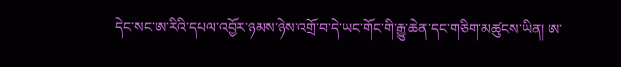དེང་སང་ཨ་རིའི་དཔལ་འབྱོར་ཉམས་ཉེས་འགྲོ་བ་དེ་ཡང་གོང་གི་རྒྱུ་ཆེན་དང་གཅིག་མཚུངས་ཡིན། ཨ་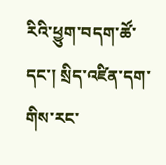རིའི་ཕྱུག་བདག་ཚོ་དང་། སྲིད་འཛིན་དག་གིས་རང་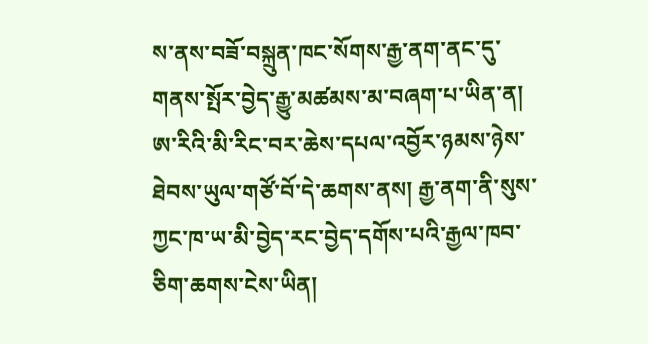ས་ནས་བཟོ་བསྐྲུན་ཁང་སོགས་རྒྱ་ནག་ནང་དུ་གནས་སྤོར་བྱེད་རྒྱུ་མཚམས་མ་བཞག་པ་ཡིན་ན། ཨ་རིའི་མི་རིང་བར་ཆེས་དཔལ་འབྱོར་ཉམས་ཉེས་ཐེབས་ཡུལ་གཙོ་བོ་དེ་ཆགས་ནས། རྒྱ་ནག་ནི་སུས་ཀྱང་ཁ་ཡ་མི་བྱེད་རང་བྱེད་དགོས་པའི་རྒྱལ་ཁབ་ཅིག་ཆགས་ངེས་ཡིན།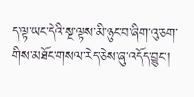ད་ལྟ་ཡང་དེའི་སྔ་ལྟས་མི་ཉུང་བ་ཞིག་འུ་ཅག་གིས་མཐོང་གསལ་རེད་ཅེས་ཞུ་འདོད་བྱུང་།